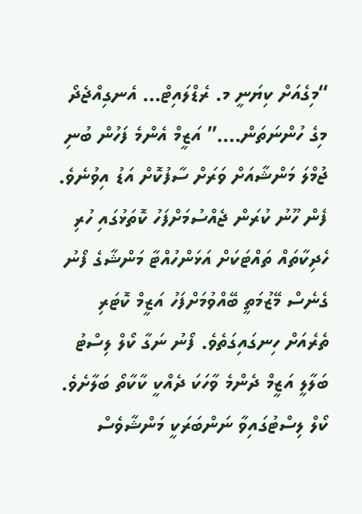“މިގެއަށް ކިޔަނީ މ. ރެޑްލައިޓް… އެނގިއްޖެދޯ މިގެ ހުންނަތަން….” އަޒީމް އެންމެ ފަހުން ބުނި ޖުމްލަ މަންޝާއަށް ވަރަށް ސާފުކޮށް އަޑު އިވުނެވެ.
ފެން ހޫނު ކުރަން ޖެއްސުމަށްފަހު ކޮތަޅުގައި ހުރި ހެދިކާތައް ތައްޓަކަށް އަޅަންހުއްޓާ މަންޝާގެ ފޯނު ގެނެސް މޭޒުމަތީ ބޭއްވުމަށްފަހު އަޒީމް ކޮޓަރި ތެރެއަށް ހިނގައިގަތެވެ. ފޯނު ނަގާ ކޯލް ލިސްޓު ބަލާލީ އަޒީމް ދެންމެ ވާހަކަ ދެއްކީ ކާކާތޯ ބަލާށެވެ. ކޯލް ލިސްޓުގައިވާ ނަންބަރަކީ މަންޝާވެސް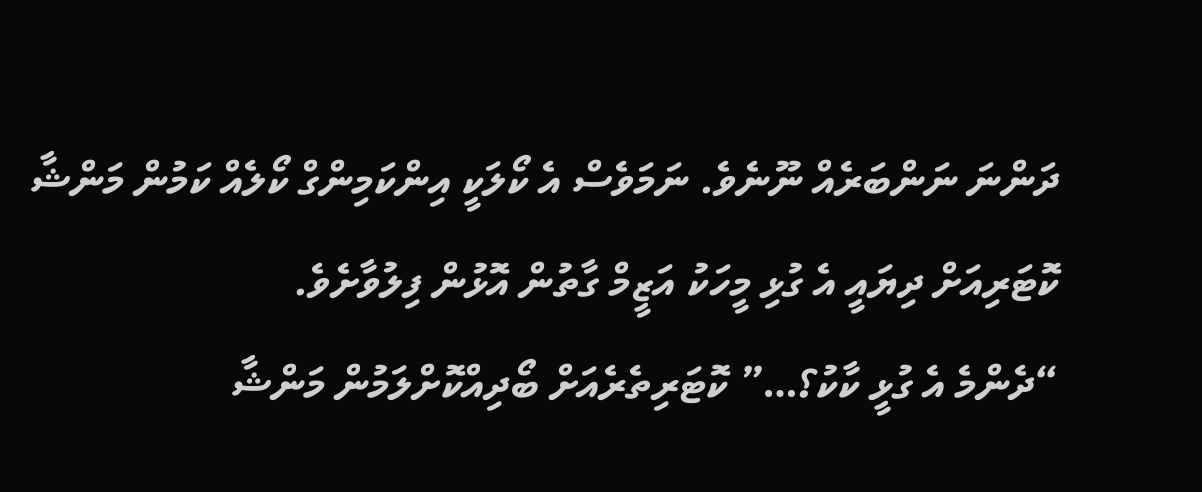ދަންނަ ނަންބަރެއް ނޫނެވެ. ނަމަވެސް އެ ކޯލަކީ އިންކަމިންގް ކޯލެއް ކަމުން މަންޝާ ކޮޓަރިއަށް ދިޔައީ އެ ގުޅި މީހަކު އަޒީމް ގާތުން އޮޅުން ފިލުވާށެވެ.
“ދެންމެ އެ ގުޅީ ކާކު؟…” ކޮޓަރިތެރެއަށް ބޯދިއްކޮށްލަމުން މަންޝާ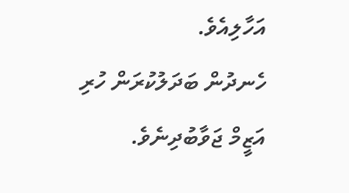އަހާލިއެވެ.
ހެނދުން ބަދަލުކުރަން ހުރި އަޒީމް ޖަވާބުދިނެވެ.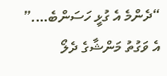“ދެންމެ އެ ގުޅީ ހަސަންބެ….”
އެ ވަގުތު މަންޝާގެ ދެލޯ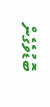ބޮޑުވެގެން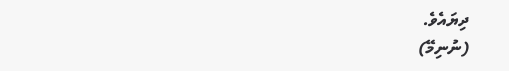ދިޔައެވެ.
(ނުނިމޭ)